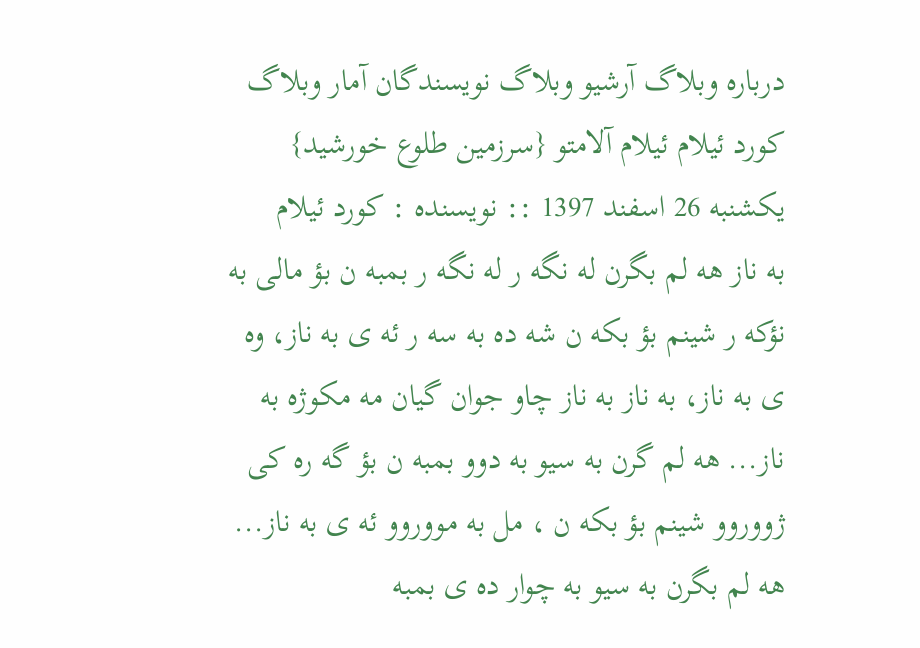درباره وبلاگ آرشیو وبلاگ نویسندگان آمار وبلاگ
کورد ئیلام ئیلام آلامتو {سرزمین طلوع خورشید} یکشنبه 26 اسفند 1397 :: نویسنده : کورد ئیلام
به ناز هه لم بگرن له نگه ر له نگه ر بمبه ن بؤ مالی به نؤكه ر شینم بؤ بكه ن شه ده به سه ر ئه ی به ناز، وه ی به ناز، به ناز به ناز چاو جوان گیان مه مكوژه به ناز... هه لم گرن به سیو به دوو بمبه ن بؤ گه ره كی ژووروو شینم بؤ بكه ن ، مل به مووروو ئه ی به ناز... هه لم بگرن به سیو به چوار ده ی بمبه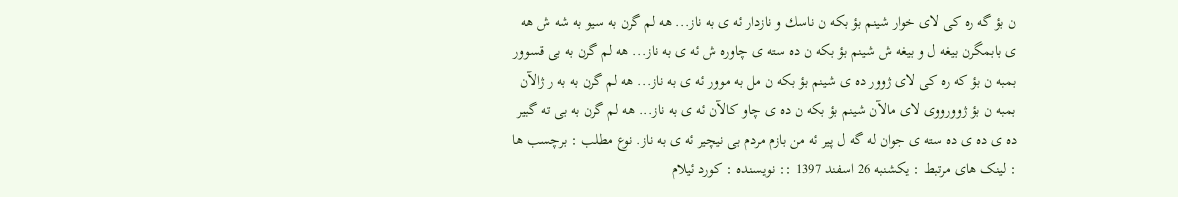ن بؤ گه ره كی لای خوار شینم بؤ بكه ن ناسك و نازدار ئه ی به ناز... هه لم گرن به سیو به شه ش هه ی بابمگرن بیغه ل و بیغه ش شینم بؤ بكه ن ده سته ی چاوره ش ئه ی به ناز... هه لم گرن به بی قسوور بمبه ن بؤ كه ره كی لای ژوور ده ی شینم بؤ بكه ن مل به موور ئه ی به ناز... هه لم گرن به به ر ژالآن بمبه ن بؤ ژوورووی لای مالآن شینم بؤ بكه ن ده ی چاو كالآن ئه ی به ناز... هه لم گرن به بی ته گبیر ده ی ده ی ده سته ی جوان له گه ل پیر ئه من بازم مردم بی نیچیر ئه ی به ناز. نوع مطلب : برچسب ها : لینک های مرتبط : یکشنبه 26 اسفند 1397 :: نویسنده : کورد ئیلام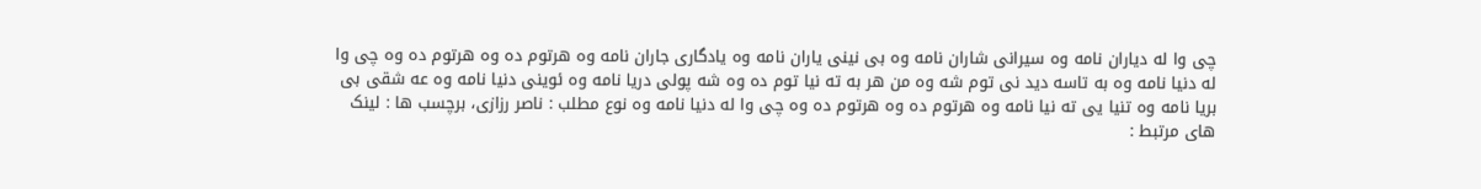چی وا له دیاران نامه وه سیرانی شاران نامه وه بی نینی یاران نامه وه یادگاری جاران نامه وه هرتوم ده وه هرتوم ده وه چی وا له دنیا نامه وه به تاسه دید نی توم شه وه من هر به ته نیا توم ده وه شه پولی دریا نامه وه ئوینی دنیا نامه وه عه شقی بی بریا نامه وه تنیا یی ته نیا نامه وه هرتوم ده وه هرتوم ده وه چی وا له دنیا نامه وه نوع مطلب : ناصر رزازی، برچسب ها : لینک های مرتبط :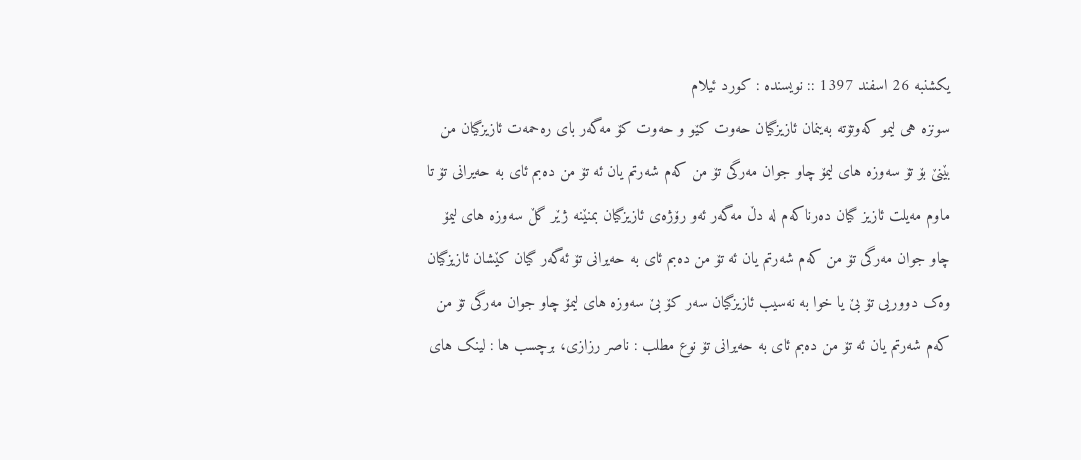یکشنبه 26 اسفند 1397 :: نویسنده : کورد ئیلام
سونزه هی لیمو کەوتۆتە بەینمان ئازیزگیان حەوت کێو و حەوت کۆ مەگەر بای رەحمەت ئازیزگیان من بێنێ بۆ تۆ سەوزە های لیمۆ چاو جوان مەرگی تۆ من کەم شەرتم یان ئە تۆ من دەبم ئای بە حەیرانی تۆ تا ماوم مەیلت ئازیز گیان دەرناکەم لە دڵ مەگەر ئەو رۆژەی ئازیزگیان بمنێنە ژێر گڵ سەوزە های لیمۆ چاو جوان مەرگی تۆ من کەم شەرتم یان ئە تۆ من دەبم ئای بە حەیرانی تۆ ئەگەر گیان کێشان ئازیزگیان وەک دووریی تۆ بێ یا خوا بە نەسیب ئازیزگیان سەر کۆ بێ سەوزە های لیمۆ چاو جوان مەرگی تۆ من کەم شەرتم یان ئە تۆ من دەبم ئای بە حەیرانی تۆ نوع مطلب : ناصر رزازی، برچسب ها : لینک های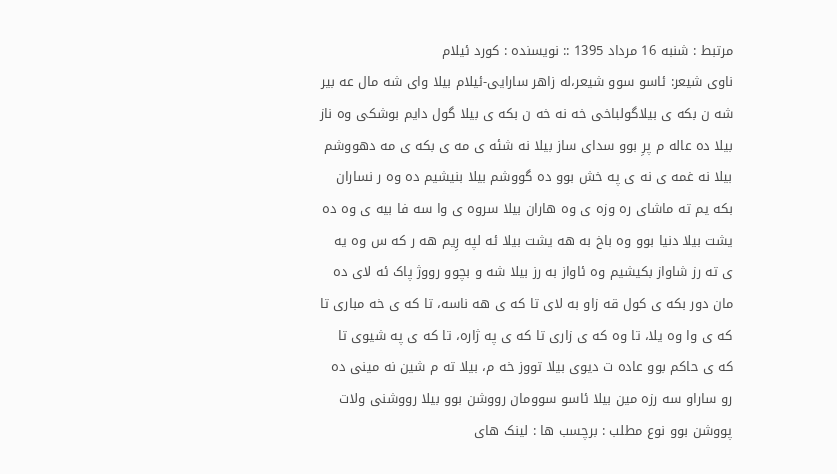مرتبط : شنبه 16 مرداد 1395 :: نویسنده : کورد ئیلام
ناوی شیعر: ئاسو سوو شیعر،له زاهر سارایی-ئیلام بیلا وای شه مال عه بیر شه ن بکه ی بیلاگولباخی خه نه خه ن بکه ی بیلا گول دایم بوشکی وه ناز بیلا ده عاله م پرِ بوو سدای ساز بیلا نه شئه ی مه ی بکه ی مه دهووشم بیلا نه غمه ی نه ی په خش بوو ده گووشم بیلا بنیشیم ده وه ر نساران بکه یم ته ماشای ره وزه ی وه هاران بیلا سروه ی وا سه فا بیه ی وه ده یشت بیلا دنیا بوو وه باخ به هه یشت بیلا ئه لپه رِیم هه ر که س وه یه ی ته رز شاواز بکیشیم وه ئاواز به رز بیلا شه و بچوو رووژ پاک ئه لای ده مان دور بکه ی کول قه زاو به لای تا که ی هه ناسه، تا که ی خه مباری تا که ی وا وه یلا، تا وه که ی زاری تا که ی په ژاره، تا که ی په شیوی تا که ی حاکم بوو عاده ت دیوی بیلا تووز خه م، بیلا ته م شین نه مینی ده رو ساراو سه رزه مین بیلا ئاسو سوومان رووشن بوو بیلا رووشنی ولات پووشن بوو نوع مطلب : برچسب ها : لینک های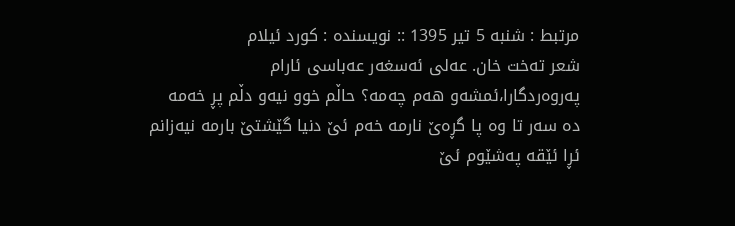مرتبط : شنبه 5 تیر 1395 :: نویسنده : کورد ئیلام
شعر تەخت خان. عەلی ئەسغەر عەباسی ئارام پەروەردگارا،ئمشەو هەم چەمە؟ حاڵم خوو نیەو دڵم پڕ خەمە دە سەر تا وە پا گڕەێ نارمە خەم ئێ دنیا گێشتێ بارمە نیەزانم ئڕا ئێقە پەشێوم ئێ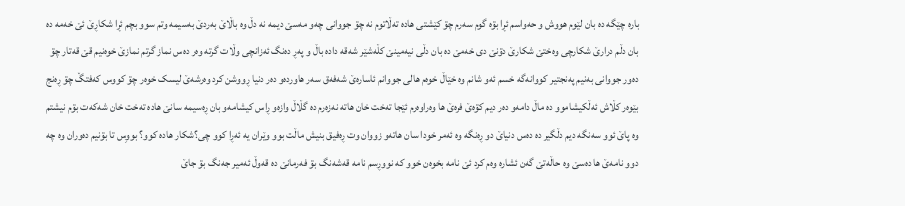بارە چێگە دە بان لێوم هووش و حەواسم ئڕا بۊە گوم سەرم چۊ کێشتی هادە تەڵاتوم نە چۊ جووانی چەو مەسێ دیمە نە دڵ وە باڵاێ بەردێ بەسیمە وتم سوو بچم ئڕا شکاڕێ ئێ خەمە دە بان دڵم درارێ شکارچی وەختێ شکارێ دۊنێ دی خەمێ دە بان دڵی نیەمینێ کڵەشێر شەقە دادە باڵ و پەڕ دەنگ ئەزانچی وڵات گرتە وەر دەس نماز گرتم نمازێ خوەنیم قێ قەتار چۊ دەور جووانی بەنیم پەنجتیر کووانەگە خسم ئەو شانم وە خێاڵ خوەم هالی جووانم ئاسارەێ شەفەق سەر هاوردەو دەر دنیا ڕووشن کرد وەرشەێ لیسک خوەر چۊ کووس کەفتگ٘ چۊ ڕەنج بێوەر کڵاش ئەڵکیشاموو دە ماڵ دامەو دەر دیم کۊەێ فرەێ ها وەراوەرم ئێجا تەخت خان هاتە نەزەرم دە گڵاڵ وازەو ڕاس کیشامەو بان ڕەسیمە سانێ هادە تەخت خان شەکەت بۊم نیشتم وە پاێ ئوو سەنگە دیم دڵگیر دە دەس دنیاێ دو ڕەنگە وە ئەمر خودا سان هاتەو زووان وت ڕەفیق بنیش ماڵت بوو وێران یە ئەڕا کوو چی؟شکار هادە کوو؟ بووِس تا بۊنیم دەوران وە چە دوو نامەێ ها دەسێ وە حاڵەتێ گەن ئشارە وەم کرد ئێ نامە بخوەن خوو کە نووڕسم نامە قەشەنگ بۊ فەرمانێ دە قەوڵ ئەمیر جەنگ بۊ جاێ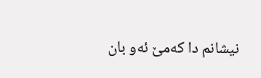نیشانم دا کەمێ ئەو بان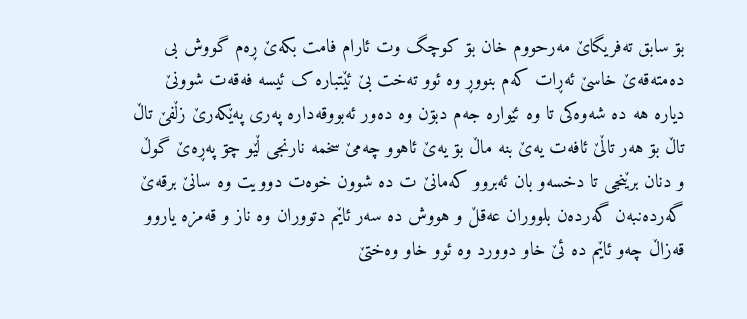بۊ سابق تەفریگاێ مەرحووم خان بۊ کوچگ وت ئارام فامت بکەێ ڕەم گووش بی دەمتەقەێ خاسێ ئەڕات کەم بنووڕ وە ئوو تەخت بێ ئێتبارە ک ئیسە فەقەت شوونێ دیارە هە دە شەوەکی تا وە ئێوارە جەم دبۊن وە دەور ئەبووقەدارە پەری پەێکەرێ زڵفێ تاڵ تاڵ بۊ هەر تاڵێ ئافەت یەێ بنە ماڵ بۊ یەێ ئاهوو چەمێ سخمە نارنجی ڵێو چۊ پەڕەێ گوڵ و دنان برێنجی تا دخسەو بان ئەبروو کەمانێ ت دە شوون خوەت دوویت وە سانێ برقەێ گەردەنبەن گەردەن بلووران عەقڵ و هووش دە سەر ئاێم دتووران وە ناز و قەمزە یاروو قەزاڵ چەو ئاێم دە ئێ خاو دوورد وە ئوو خاو وەختێ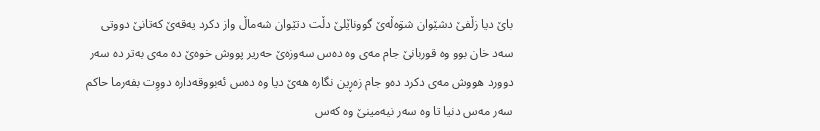باێ دیا زڵفێ دشێوان شۊەڵەێ گووناێلێ دڵت دتێوان شەماڵ واز دکرد یەقەێ کەتانێ دووتی سەد خان بوو وە قوربانێ جام مەی وە دەس سەوزەێ حەریر پووش خوەێ دە مەی بەتر دە سەر دوورد هووش مەی دکرد دەو جام زەڕین نگارە هەێ دیا وە دەس ئەبووقەدارە دووِت بفەرما حاکم سەر مەس دنیا تا وە سەر نیەمینێ وە کەس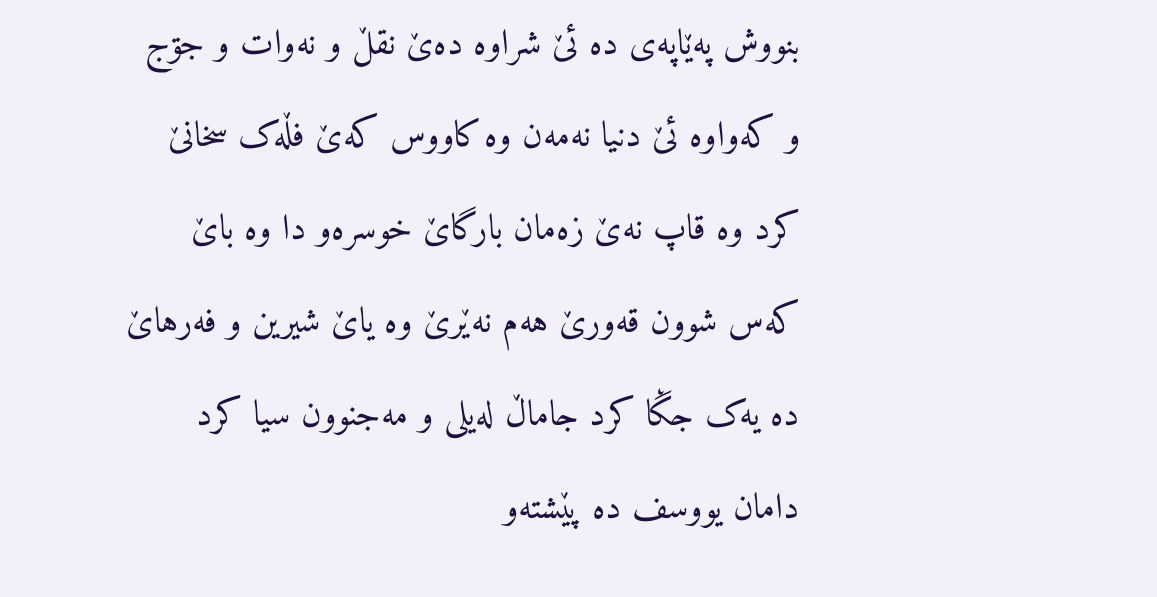بنووش پەێاپەی دە ئێ شراوە دەێ نقڵ و نەوات و جۊج و کەواوە ئێ دنیا نەمەن وە کاووس کەێ فڵەک سخانێ کرد وە قاپ نەێ زەمان بارگاێ خوسرەو دا وە باێ کەس شوون قەورێ هەم نەێرێ وە یاێ شیرین و فەرهاێ دە یەک جگ٘ا کرد جاماڵ لەیلی و مەجنوون سیا کرد دامان یووسف دە پێشتەو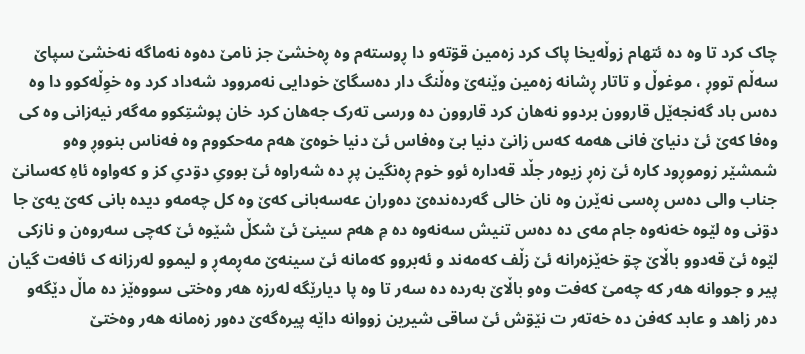چاک کرد تا وە دە ئتهام زوڵەیخا پاک کرد زەمین قۊتەو دا ڕوستەم وە ڕەخشێ جز نامێ دەوە نەماگە نەخشێ سپاێ سەڵم تووڕ ، موغوڵ و تاتار ڕشانە زەمین وێنەێ وەڵنگ دار دەسگاێ خودایی نەمروود شەداد کرد وە خوِڵەکوو دا وە دەس باد گەنجەێل قاروون بردوو نەهان کرد قاروون دە ورسی تەرک جەهان کرد خان پوشتِکوو مەگەر نیەزانی وە کی وەفا کەێ ئێ دنیاێ فانی هەمە کەس زانێ دنیا بێ وەفاس ئێ دنیا خوەێ هەم مەحکووم وە فەناس بنووڕ وەو شمشێر زوموڕود کارە ئێ زەڕ زیوەر جڵد قەدارە ئوو خوم ڕەنگین پڕ دە شەراوە ئێ بوویِ دۊدیِ کز و کەواوە ئاەِ کەسانێ جناب والی دەس ڕەسی نەێرن وە نان خالی گەردەندەێ دەوران عەسەبانی کەێ وە کل چەمەو دیدە بانی کەێ یەێ جا دۊنی وە لێوە خەنەوە جام مەی دە دەس تنیش سەنەوە دە مِ هەم سینێ ئێ شکڵ شێوە ئێ کەچی سەروەن و نازکی لێوە ئێ قەدوو باڵاێ چۊ خەێزەرانە ئێ زڵف کەمەند و ئەبروو کەمانە ئێ سینەێ مەڕمەڕ و لیموو لەرزانە ک ئافەت گیان پیر و جووانە هەر کە چەمێ کەفت وەو باڵاێ بەردە دە سەر تا وە پا دیارێگە لەرزە هەر وەختی سووەێز دە ماڵ دێگەو دەر زاهد و عابد کەفن دە خەتەر ت نێۊش ئێ ساقی شیرین زووانە داێە پیرەگەێ دەور زەمانە هەر وەختێ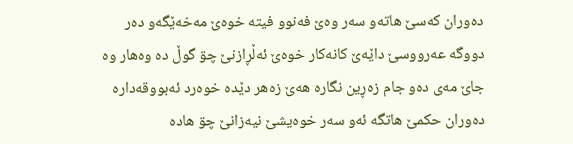دەوران کەسێ هاتەو سەر وەێ فەنوو فیتە خوەێ مەخەێگەو دەر دووگە عەرووسێ داێەێ کانەکار خوەێ ئەڵڕازنێ چۊ گوڵ دە وەهار وە جاێ مەی دەو جام زەڕین نگارە هەێ زەهر دێدە خوەرد ئەبووقەدارە دەوران حکمێ هاتگە ئەو سەر خوەیشێ نیەزانێ چۊ هادە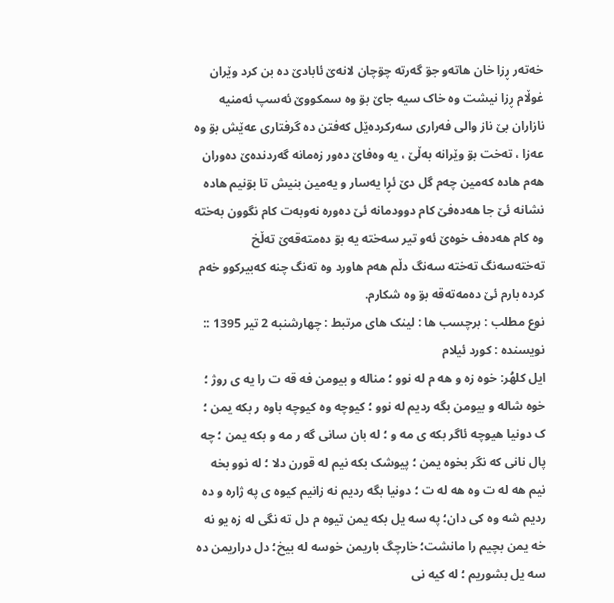خەتەر ڕزا خان هاتەو جۊ گەرتە چۊچان لانەێ ئابادێ دە بن کرد وێران غوڵام ڕزا نیشت وە خاک سیە جاێ بۊ وە سمکووێ ئەسپ ئەمنیە نازاران بێ ناز والی فەراری سەرکردەێل کەفتن دە گرفتاری عەێش بۊ وە عەزا ، تەخت بۊ وێرانە بەڵێ ، یە وەفاێ دەور زەمانە گەردندەێ دەوران هەم هادە کەمین چەم گل دێ ئڕا یەسار و یەمین بنیش تا بۊنیم هادە نشانە ئێ جا هەدەفێ کام دوودمانە ئێ دەورە نەوبەت کام نگوون بەختە وە کام هەدەف خوەێ ئەو تیر سەختە یە بۊ دەمتەقەێ تەڵخ تەختەسەنگ تەختە سەنگ دڵم هەم هاورد وە تەنگ چنە کەبیرکوو خەم کردە بارم ئێ دەمەتەقە بۊ وه شکارم.
نوع مطلب : برچسب ها : لینک های مرتبط : چهارشنبه 2 تیر 1395 :: نویسنده : کورد ئیلام
ایل كلهُر: خوه زه و هه م له نوو ؛ مناله و بیومن فه قه ت را یه ى روژ ؛ خوه شاله و بیومن بگه ردیم له نوو ؛ کیوچه وه کیوچه باوه ر بکه یمن ؛ ک دونیا هیوچه ئاگر بکه ى مه و ؛ له بان سانى گه ر مه و بکه یمن ؛ چه پال نانى که نگر بخوه یمن ؛ پیوشک بکه نیم له قورن دلا ؛ له نوو بخه نیم هه له ت وه هه له ت ؛ دونیا بگه ردیم نه زانیم کیوه ى په ژاره و ده ردیم شه وه کى دان؛ په سه یل بکه یمن تیوه م دل ته نگى له زه یو نه خه یمن بچیم را مانشت؛ خارچگ باریمن خوسه له بیخ؛ دل دراریمن ده سه یل بشوریم ؛ له کیه نى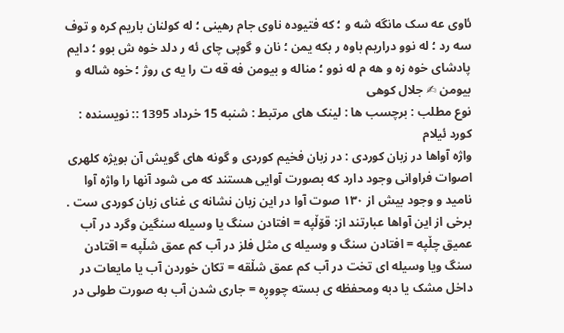ئاوى عه سک مانگه شه و ؛ که فتیوده ناوى جام رهینى ؛ له کولنان باریم کره و توف سه رد ؛ له نوو دراریم باوه ر بکه یمن ؛ نان و گوپى چاى ئه ر دلد خوه ش بوو ؛ دایم پادشاى خوه زه و هه م له نوو ؛ مناله و بیومن فه قه ت را یه ى روژ ؛ خوه شاله و بیومن ✍ جلال کوهی
نوع مطلب : برچسب ها : لینک های مرتبط : شنبه 15 خرداد 1395 :: نویسنده : کورد ئیلام
واژه آواها در زبان کوردی : در زبان فخیم کوردی و گونه های گویش آن بویژه کلهری اصوات فراوانی وجود دارد که بصورت آوایی هستند که می شود آنها را واژه آوا نامید و وجود بیش از ١٣٠ صوت آوا در این زبان نشانه ی غنای زبان کوردی ست . برخی از این آواها عبارتند از: قۆڵپه = افتادن سنگ یا وسیله سنگین وگرد در آب عمیق چڵپه = افتادن سنگ و وسیله ی مثل فلز در آب کم عمق شڵپه = اقتادن سنگ ویا وسیله ای تخت در آب کم عمق شڵقه = تکان خوردن آب یا مایعات در داخل مشک یا دبه ومحفظه ی بسته چووڕه = جاری شدن آب به صورت طولی در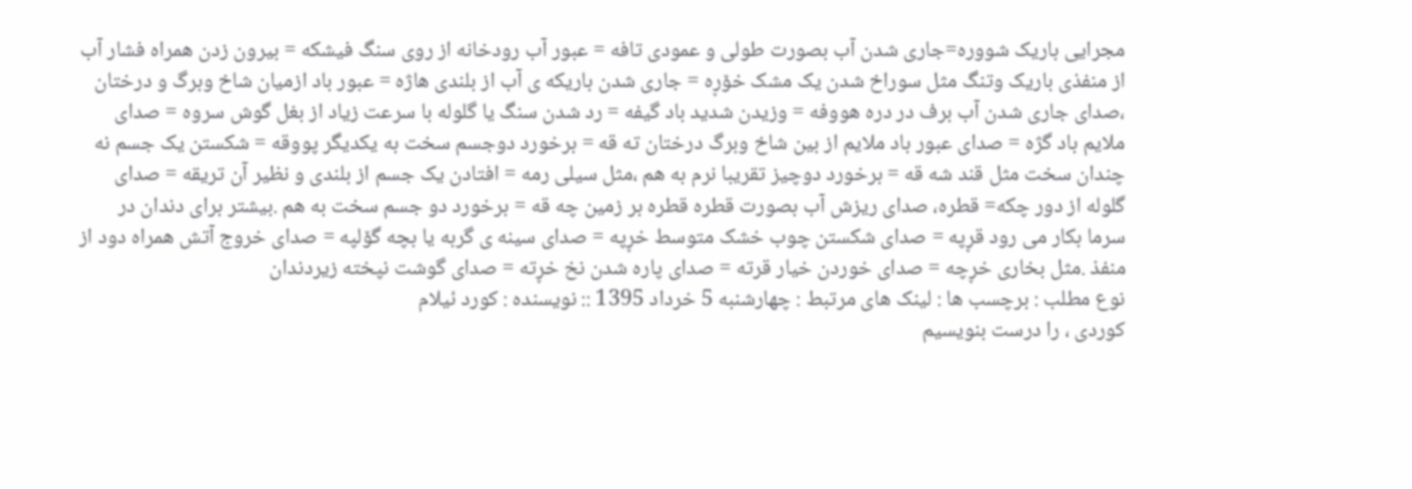مجرایی باریک شووره=جاری شدن آب بصورت طولی و عمودی تافه = عبور آب رودخانه از روی سنگ فیشکه = بیرون زدن همراه فشار آب از منفذی باریک وتنگ مثل سوراخ شدن یک مشک خۆڕه = جاری شدن باریکه ی آب از بلندی هاژه = عبور باد ازمیان شاخ وبرگ و درختان ،صدای جاری شدن آب برف در دره هووفه = وزیدن شدید باد گیفه = رد شدن سنگ یا گلوله با سرعت زیاد از بغل گوش سروه = صدای ملایم باد گژه = صدای عبور باد ملایم از بین شاخ وبرگ درختان ته قه = برخورد دوجسم سخت به یکدیگر پووقه = شکستن یک جسم نه چندان سخت مثل قند شه قه = برخورد دوچیز تقریبا نرم به هم ،مثل سیلی رمه = افتادن یک جسم از بلندی و نظیر آن تریقه = صدای گلوله از دور چکه= قطره، صدای ریزش آب بصورت قطره قطره بر زمین چه قه = برخورد دو جسم سخت به هم .بیشتر برای دندان در سرما بکار می رود قڕپه = صدای شکستن چوب خشک متوسط خڕپه = صدای سینه ی گربه یا بچه گۆلپه = صدای خروج آتش همراه دود از منفذ .مثل بخاری خڕچه = صدای خوردن خیار قرته = صدای پاره شدن نخ خڕته = صدای گوشت نپخته زیردندان
نوع مطلب : برچسب ها : لینک های مرتبط : چهارشنبه 5 خرداد 1395 :: نویسنده : کورد ئیلام
کوردی ، را درست بنویسیم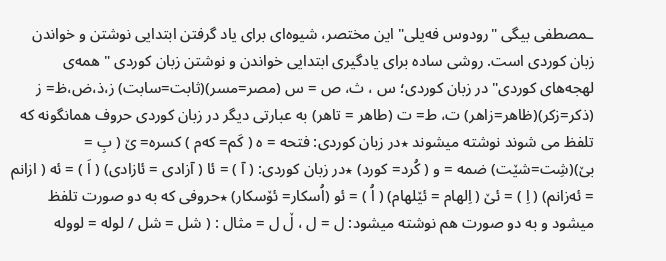ـمصطفی بیگی "رودوس فەیلی" این مختصر، شیوەای برای یاد گرفتن ابتدایی نوشتن و خواندن زبان کوردی است. روشی سادە برای یادگیری ابتدایی خواندن و نوشتن زبان کوردی " همەی لهجەهای کوردی" در زبان کوردی؛ س ، ث، ص = س (مصر=مسر)(ثابت=سابت) ز،ذ،ض،ظ= ز (ذکر=زکر)(ظاهر=زاهر) ت، ط= ت (طاهر = تاهر) بە عبارتی دیگر در زبان کوردی حروف همانگونە کە تلفظ می شوند نوشتە میشوند ٭در زبان کوردی: فتحە = ە ( كَم= کەم ) کسرە= ێ ( بِ = بێ)(شِت=شێت) ضمە = و ( كُرد= کورد) ٭در زبان کوردی: ( آ ) = ئا ( آزادى = ئازادی) ( اَ ) = ئە ( ازانم = ئەزانم) ( اِ ) = ئێ ( اِلهام = ئێلهام) ( اُ ) = ئو (اُسكار= ئۆسکار) ٭حروفی کە بە دو صورت تلفظ میشود و بە دو صورت هم نوشتە میشود: ل = ل ، ڵ ل = مثال : ( شل = شل / لولە = لوولە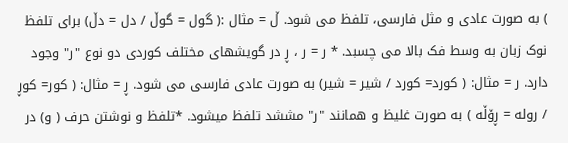) بە صورت عادی و مثل فارسی، تلفظ می شود. ڵ = مثال :( گول = گوڵ / دل = دڵ) برای تلفظ نوک زبان بە وسط فک بالا می چسبد. ٭ ر = ر ، ڕ در گویشهای مختلف کوردی دو نوع "ر" وجود دارد. ر = مثال: ( کورد= کورد / شیر = شیر) بە صورت عادی فارسی می شود. ڕ = مثال: ( کور= کوڕ / رولە = ڕۆڵە ) بە صورت غلیظ و همانند "ر" مششد تلفظ میشود. ٭تلفظ و نوشتن حرف ( و) در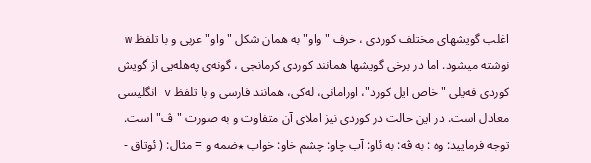اغلب گویشهای مختلف کوردی ، حرف "واو" بە همان شکل "واو" عربی و با تلفظ w نوشتە میشود. اما در برخی گویشها همانند کوردی کرمانجی ، گونەی پەهلەیی از گویش کوردی فەیلی "خاص ایل کورد"، اورامانی، لەکی، همانند فارسی و با تلفظ v انگلیسی معادل است. در این حالت در کوردی نیز املای آن متفاوت و بە صورت "ڤ" است. توجە فرمایید: وە : بە ڤە: بە ئاو: آب چاو: چشم خاو: خواب ٭ضمە و = مثال: ( ئوتاق -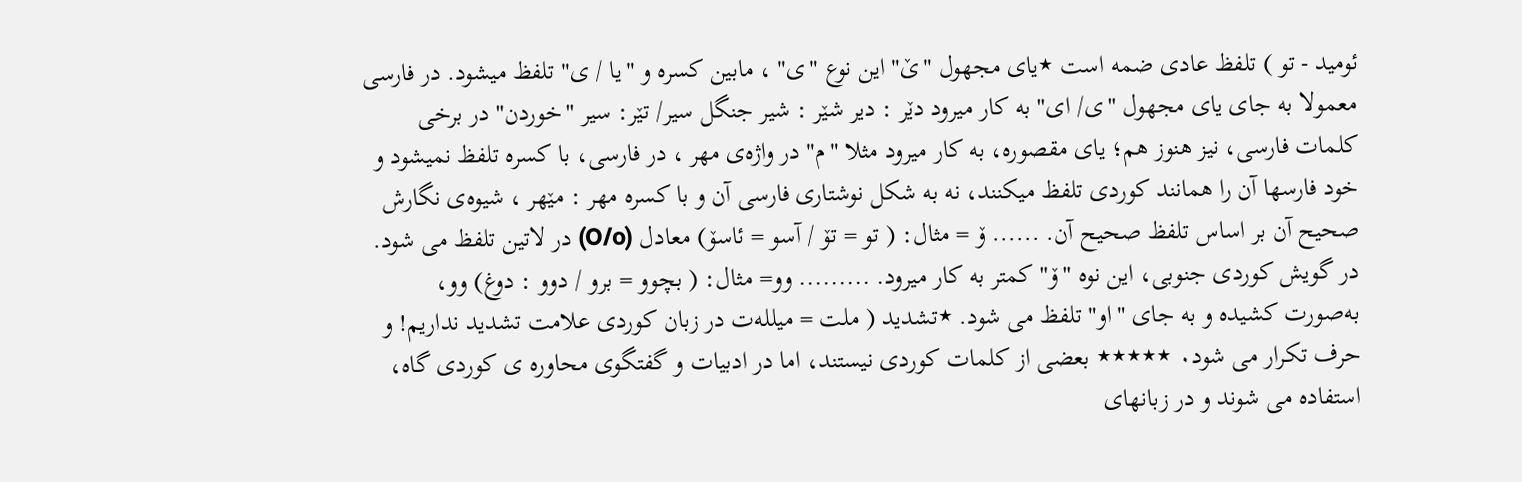ئومید - تو ) تلفظ عادی ضمە است ٭یای مجهول "ێ" این نوع "ی" ، مابین کسرە و "یا / ی" تلفظ میشود. در فارسی معمولا بە جای یای مجهول "ی/ ای" بە کار میرود دێر : دیر شێر : شیر جنگل سیر/ تێر: سیر "خوردن" در برخی کلمات فارسی، نیز هنوز هم؛ یای مقصورە، بە کار میرود مثلا "م" در واژەی مهر ، در فارسی، با کسرە تلفظ نمیشود و خود فارسها آن را همانند کوردی تلفظ میکنند، نە بە شکل نوشتاری فارسی آن و با کسرە مهر : مێهر ، شیوەی نگارش صحیح آن بر اساس تلفظ صحیح آن. ...... ۆ = مثال: ( تو = تۆ / آسو = ئاسۆ) معادل (O/o) در لاتین تلفظ می شود. در گویش کوردی جنوبی، این نوە "ۆ" کمتر بە کار میرود. ......... وو= مثال: ( بچوو = برو / دوو : دوغ) وو، بەصورت کشیدە و بە جای "او" تلفظ می شود. ٭تشدید ( ملت = میللەت در زبان کوردی علامت تشدید نداریم! و حرف تکرار می شود٠ ٭٭٭٭٭ بعضی از کلمات کوردی نیستند، اما در ادبیات و گفتگوی محاورە ی کوردی گاه، استفادە می شوند و در زبانهای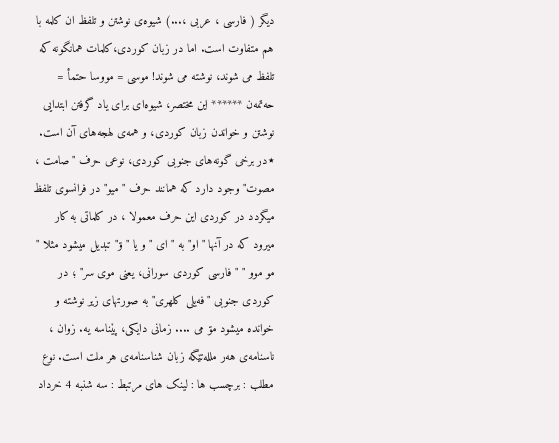دیگر ( فارسی ، عربی ،...) شیوەی نوشتن و تلفظ ان کلمە با هم متفاوت است. اما در زبان کوردی،کلمات همانگونە کە تلفظ می شوند، نوشتە می شوند! موسی = مووسا حتمأ = حەتمەن ****** این مختصر، شیوەای برای یاد گرفتن ابتدایی نوشتن و خواندن زبان کوردی، و همەی لهجەهای آن است. ٭در برخی گونەهای جنوبی کوردی، نوعی حرف "صامت ، مصوت" وجود دارد کە همانند حرف "میو" در فرانسوی تلفظ میگردد در کوردی این حرف معمولا ، در کلماتی بە کار میرود کە در آنها "او" بە "ای " و یا "ۊ" تبدیل میشود مثلا " مو موو " " فارسی کوردی سورانی، یعنی موی سر" ؛ در کوردی جنوبی "فەیلی کلهری" بە صورتهای زیر نوشتە و خواندە میشود مۊ می .... زمانی دایکی، پێناسه یه. زوان ، ناسنامەی هەر مللەتێگە زبان شناسنامەی هر ملت است. نوع مطلب : برچسب ها : لینک های مرتبط : سه شنبه 4 خرداد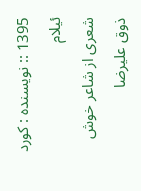1395 :: نویسنده : کورد ئیلام
شعری از شاعر خوش ذوق علیرضا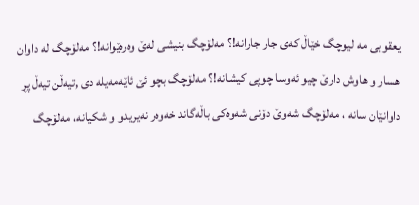یعقوبی مه لیوچگ خێاڵ کەی جار جارانه!؟ مەلۆچگ بنیشی لەێ وەرەێوانە!؟ مەلۆچگ لە داوان هسار و هاوش دارێ چیو ئەوسا چوپی کیشانە!؟ مەلۆچگ بچو ئێ ئاێەمەیلە دی ,تیەڵن تیەڵ پڕ داوانێان سانە ، مەلۆچگ شەوێ دۆنی شەوەکی باڵەگاند خەوەر نەیریدو و شکیانە، مەلۆچگ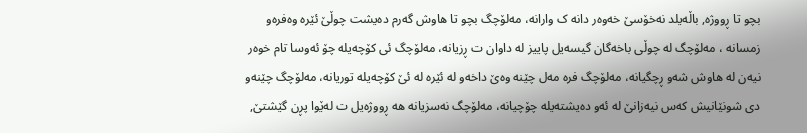بچو تا ڕووژە, باڵەیلد نەخۆسێ خەوەر دانە ک وارانە، مەلۆچگ بچو تا هاوش گەرم دەیشت چوڵێ ئێرە وەفرەو زمسانە ، مەلۆچگ لە چوڵی باخەگان گیسەیل پاییز لە داوان ت ڕزیانە، مەلۆچگ ئی کۆچەیلە چۆ ئەوسا تام خوەر نیەن لە هاوش شەو ڕچگیانە، مەلۆچگ فرە مەل چێنە وەێ داخەو لە ئێرە لە ئێ کۆچەیلە توریانە، مەلۆچگ چێنەو دی شونێانیش کەس نیەزانێ لە ئەو دەیشتەیلە چۆچیانە، مەلۆچگ نەسزیانە هە ڕووژەیل ت لەێوا پڕن گێشتێ,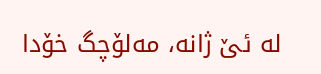لە ئێ ژانە، مەلۆچگ خۆدا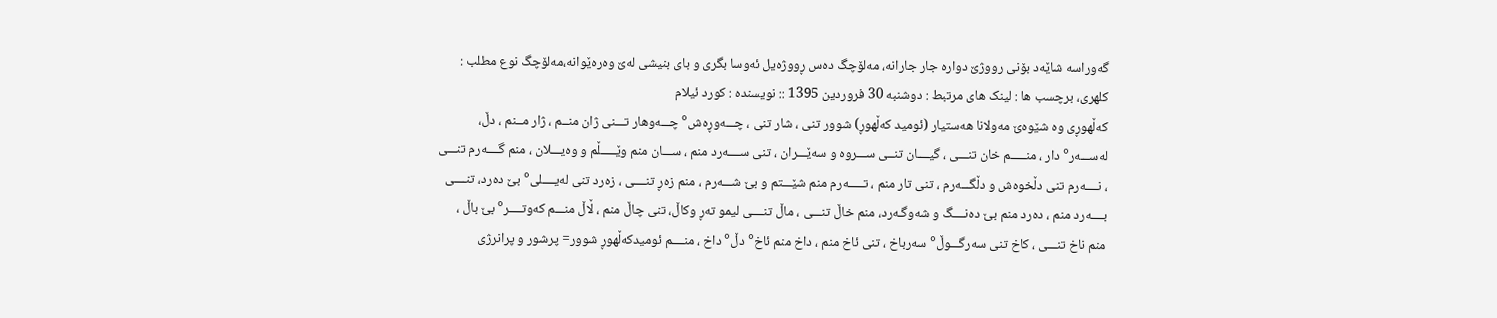گەوراسە شاێەد بۆنی رووژێ دواره جار جارانە، مەلۆچگ دەس ڕووژەیل ئەوسا بگری و بای بنیشی لەێ وەرەێوانە،مەلۆچگ نوع مطلب : کلهری، برچسب ها : لینک های مرتبط : دوشنبه 30 فروردین 1395 :: نویسنده : کورد ئیلام
کەڵهوڕی وە شێوەێ مەولانا هەستیار (ئومید کەڵهوڕ) شوور تنی ، شار تنی ، چـــەوڕەش° چـــەوهار تـــنی ژان منــم ، ژار مــنم ، دڵ، لەســـەر° دار ، منـــــم خان تنـــی ، گیــــان تنــی ســـروە و سەێـــران ، تنی ســــەرد منم ، ســـان منم وێـــــڵم و وەیـــلان ، منم گــــەرم تنـــی ، نــــەرم تنی دڵخوەش و دڵگـــەرم ، تنی تار منم ، تـــــەرم منم شێـــتم و بێ شـــەرم ، منم زەڕ تنــــی ، زەرد تنی لەیــــلی° بێ دەرد، تنــــی بــــەرد منم ، دەرد منم بێ دەنــــگ و شەوگـەرد، منم خاڵ تنـــی ، ماڵ تنــــی لیمو تەڕ وکاڵ، تنی چاڵ منم ، ڵاڵ منـــم کەوتــــر° بێ باڵ ، منم ناخ تنـــی ، کاخ تنی سەرگـــوڵ° سەرباخ ، تنی ئاخ منم ، داخ منم ئاخ° دڵ° داخ ، منــــم ئومیدکەڵهوڕ شوور= پرشور و پرانرژی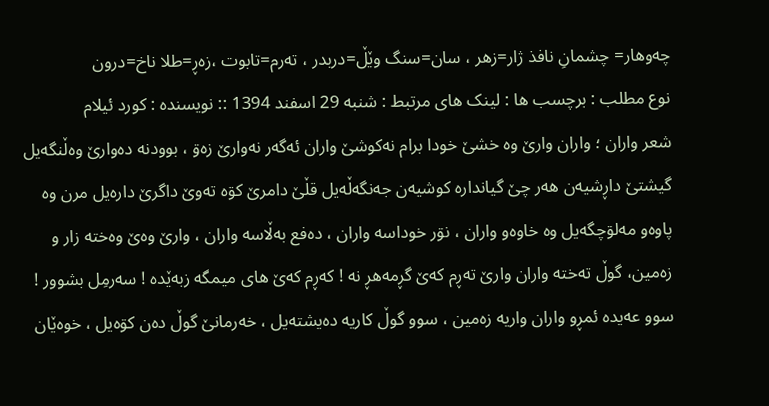چەوهار= چشمانِ نافذ ژار=زهر ، سان=سنگ وێڵ=دربدر ، تەرم=تابوت ،زەڕ=طلا ناخ=درون
نوع مطلب : برچسب ها : لینک های مرتبط : شنبه 29 اسفند 1394 :: نویسنده : کورد ئیلام
شعر واران ؛ واران وارێ وە خشێ خودا برام نەکوشێ واران ئەگەر نەوارێ زەۊ ، بوودنه دەوارێ وەڵنگەیل گیشتێ داڕشیەن هەر چێ گیانداره کوشیەن جەنگەڵەیل قڵێ دامرێ کۊه تەوێ داگرێ دارەیل مرن وه پاوەو مەلۊچگەیل وه خاوەو واران ، نۊر خوداسه واران ، دەفع بەڵاسه واران ، وارێ وەێ وەخته زار و زەمین، گوڵ تەخته واران وارێ تەڕم کەێ گڕمەهڕ نه ! کەڕم کەێ های میمگه زبەێده ! سەرمِل بشوور ! سوو عەیده ئمڕو واران واریه زەمین ، سوو گوڵ کاریه دەیشتەیل ، خەرمانێ گوڵ دەن کۊەیل ، خوەێان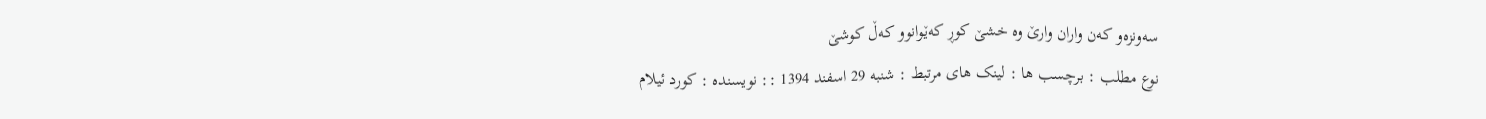سەونزەو کەن واران وارێ وه خشێ کوڕ کەێوانوو کەڵ کوشێ
نوع مطلب : برچسب ها : لینک های مرتبط : شنبه 29 اسفند 1394 :: نویسنده : کورد ئیلام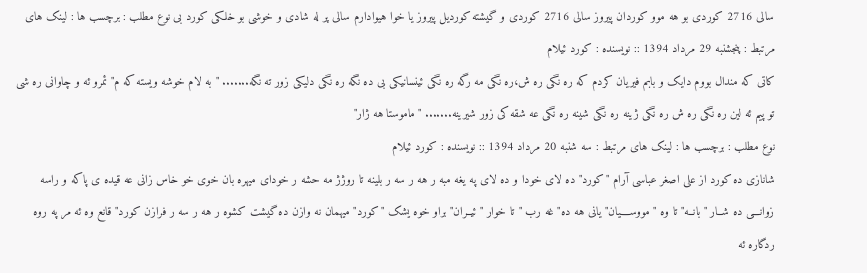سالی 2716 کوردی بو هه موو کوردان پیروز سالی 2716 کوردی و گیشته کوردیل پیروز یا خوا هیوادارم سالی پر له شادی و خوشی بو خلکی کورد بی نوع مطلب : برچسب ها : لینک های مرتبط : پنجشنبه 29 مرداد 1394 :: نویسنده : کورد ئیلام
کاتی که مندال بووم دایک و بابم فیریان کردم که ره نگی ره ش،ره نگی مه رگه ره نگی ئینسانیکی بی ده نگه ره نگی دلیکی زور ته نگه....... "به لام خوشه ویسته که م" ئمرو ئه و چاوانی ره شی تو پیم ئه لین ره نگی ره ش ره نگی ژینه ره نگی شینه ره نگی عه شقه کی زور شیرینه....... "ماموستا هه ژار"
نوع مطلب : برچسب ها : لینک های مرتبط : سه شنبه 20 مرداد 1394 :: نویسنده : کورد ئیلام
شانازی ده کورد از علی اصغر عباسی آرام "کورد" ده لای خودا و ده لای په یغه مبه ر هه ر سه ر بلینه تا روژژ مه حشه ر خودای میهره بان خوی خو خاس زانی عه قیده ی پاکه و راسه زوانـــی ده شــار "بانــه" تا وه "مووســــیان" یانی هه ده" غه رب "تا خوار "ئیــران" براو خوه یشک "کورد" میهمان نه وازن ده گیشت کشوه ر هه ر سه ر فرازن کورد" قانع وه ئه مر په روه ردگاره ئه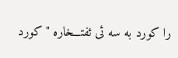را کورد به سه ئی ئفتـــخاره "کورد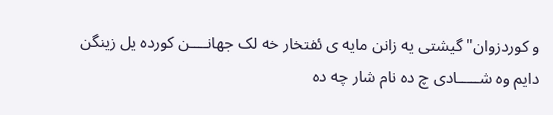و کوردزوان" گیشتی یه زانن مایه ی ئفتخار خه لک جهانــــن کورده یل زینگن دایم وه شـــــادی چ ده نام شار چه ده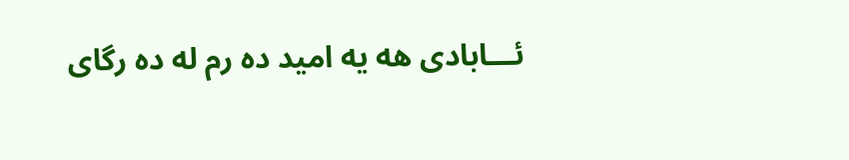ئـــابادی هه یه امید ده رم له ده رگای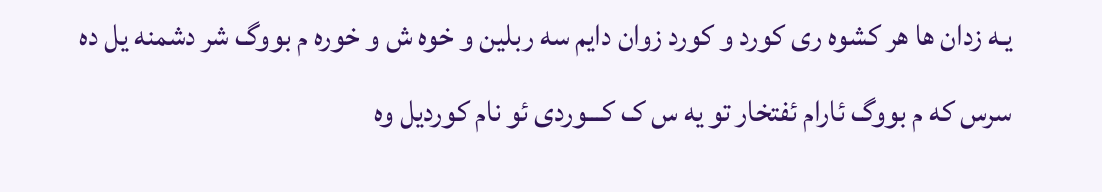یـه زدان ها هر کشوه ری کورد و کورد زوان دایم سه ربلین و خوه ش و خوره م بووگ شر دشمنه یل ده سرس که م بووگ ئارام ئفتخار تو یه س ک کـــوردی ئو نام کوردیل وه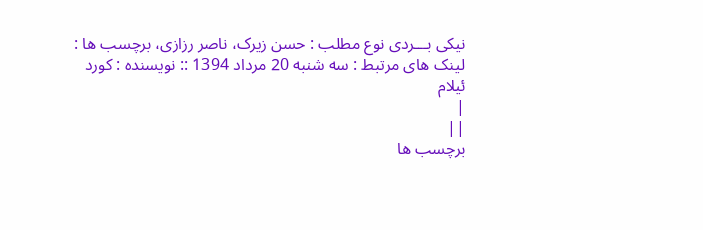نیکی بـــردی نوع مطلب : حسن زیرک، ناصر رزازی، برچسب ها : لینک های مرتبط : سه شنبه 20 مرداد 1394 :: نویسنده : کورد ئیلام
|
||
برچسب ها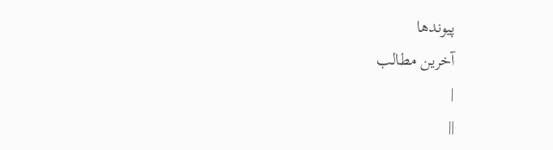پیوندها
آخرین مطالب
|
||